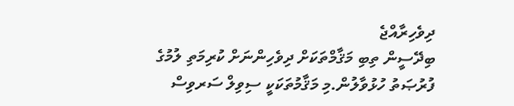ދިވެހިރާއްޖެ
ބިދޭސީން ތިބި މަޤާމްތަކަށް ދިވެހިންނަށް ކުރިމަތި ލުމުގެ ފުރުޞަތު ހުޅުވާލުން.މި މަޤާމުތަކަކީ ސިވިލް ސަރވިސް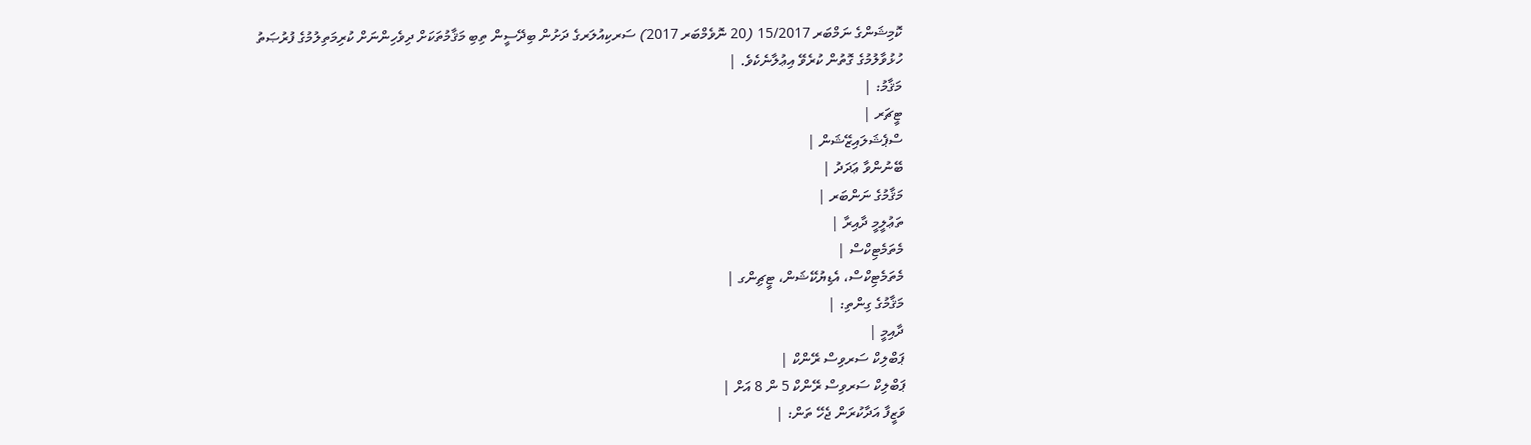ކޮމިޝަންގެ ނަމްބަރ 15/2017 (20 ނޮވެމްބަރ 2017) ސަރކިއުލަރގެ ދަށުން ބިދޭސީން ތިބި މަޤާމުތަކަށް ދިވެހިންނަށް ކުރިމަތިލުމުގެ ފުރުޞަތު ހުޅުވާލުމުގެ ގޮތުން ކުރެވޭ އިޢުލާނެކެވެ. |
މަޤާމު: |
ޓީޗަރ |
ސްޕެޝަލައިޒޭޝަން |
ބޭނުންވާ ޢަދަދު |
މަޤާމުގެ ނަންބަރ |
ތަޢުލީމީ ދާއިރާ |
މެތަމެޓިކްސް |
މެތަމެޓިކްސް، އެޑިޔުކޭޝަން، ޓީޗިންގ |
މަޤާމުގެ ގިންތި: |
ދާއިމީ |
ޕަބްލިކް ސަރވިސް ރޭންކް |
ޕަބްލިކް ސަރވިސް ރޭންކް 5 ން 8 އަށް |
ވަޒީފާ އަދާކުރަން ޖެހޭ ތަން: |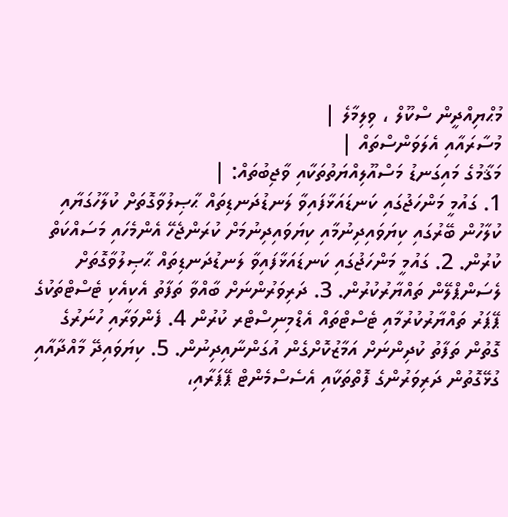މުޙްޔިއްދީން ސްކޫލް ، ވިލިމާލެ |
މުސާރައާއި އެލަވަންސްތައް |
މަޤާމުގެ މައިގަނޑު މަސްއޫލިއްޔަތުތަކާއި ވާޖިބުތައް: |
1. ގައުމީ މަންހަޖުގައި ކަނޑައަޅާފައިވާ ލަނޑުދަނޑިތައް ޙާޞިލުވާގޮތަށް ކުލާހުގަޔާއި ކުލާހުން ބޭރުގައި ކިޔަވައިދިނުމާއި ކިޔަވައިދިނުމަށް ކުރަންޖެހޭ އެންމެހައި މަސައްކަތް ކުރުން. 2. ގައުމީ މަންހަޖުގައި ކަނޑައަޅާފައިވާ ލަނޑުދަނޑިތައް ޙާޞިލުވާގޮތަށް ލެސަންޕްލޭން ތައްޔާރުކުރުން. 3. ދަރިވަރުންނަށް ބާއްވާ ތަފާތު އެކިއެކި ޓެސްޓްތަކުގެ ޕޭޕަރު ތައްޔާރުކުރުމާއި ޓެސްޓްތައް އެޑްމިނިސްޓްރ ކުރުން 4. ފެންވަރާއި ހުނަރުގެ ގޮތުން ތަފާތު ކުދިންނަށް އަމާޒުކޮށްގެން އުގަންނާއިދިނުން. 5. ކިޔަވައިދޭ މާއްދާއާއި ގުޅޭގޮތުން ދަރިވަރުންގެ ފޮތްތަކާއި އެސެސްމެންޓް ޕޭޕަރާއި،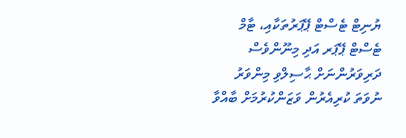ޔުނިޓް ޓެސްޓް ޕޭޕަރުތަކާއި، ޓާމް ޓެސްޓް ޕޭޕަރ އަދި މިނޫންވެސް ދަރިވަރުންނަށް ޙާސިލްވި މިންވަރު ނުވަތަ ކުރިއެރުން ވަޒަންކުރުމަށް ބާއްވާ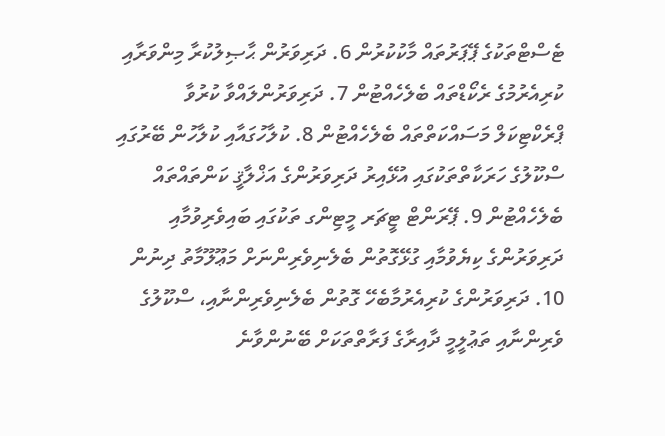ޓެސްޓްތަކުގެ ޕޭޕަރުތައް މާކުކުރުން 6. ދަރިވަރުން ޙާޞިލުކުރާ މިންވަރާއި ކުރިއެރުމުގެ ރެކޯޑްތައް ބެލެހެއްޓުން 7. ދަރިވަރުންލައްވާ ކުރުވާ ޕްރެކްޓިކަލް މަސައްކަތްތައް ބެލެހެއްޓުން 8. ކުލާހުގައާއި ކުލާހުން ބޭރުގައި ސްކޫލުގެ ހަރަކާތްތަކުގައި އުޅޭއިރު ދަރިވަރުންގެ އަޚްލާޤީ ކަންތައްތައް ބެލެހެއްޓުން 9. ޕޭރަންޓް ޓީޗަރ މީޓިންގ ތަކުގައި ބައިވެރިވުމާއި ދަރިވަރުންގެ ކިޔެވުމާއި ގުޅޭގޮތުން ބެލެނިވެރިންނަށް މަޢޫލޫމާތު ދިނުން 10. ދަރިވަރުންގެ ކުރިއެރުމާބެހޭ ގޮތުން ބެލެނިވެރިންނާއި، ސްކޫލުގެ ވެރިންނާއި ތަޢުލީމީ ދާއިރާގެ ފަރާތްތަކަށް ބޭނުންވާނެ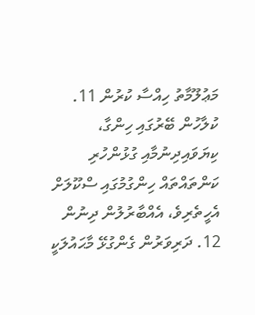މަޢުލޫމާތު ހިއްސާ ކުރުން 11. ކުލާހުން ބޭރުގައި ހިންގާ، ކިޔަވައިދިނުމާއި ގުޅުންހުރި ކަންތައްތައް ހިންގުމުގައި ސްކޫލަށް އެހީތެރިވެ، އެއްބާރުލުން ދިނުން 12. ދަރިވަރުން ގެންގުޅޭ މާޙައުލަކީ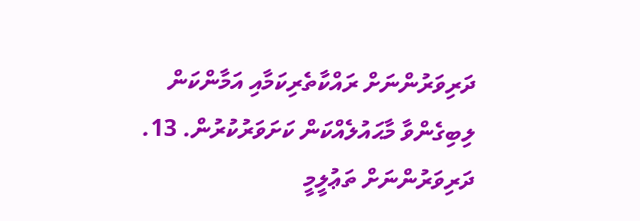ދަރިވަރުންނަށް ރައްކާތެރިކަމާއި އަމާންކަން ލިބިގެންވާ މާޙައުލެއްކަން ކަށަވަރުކުރުން. 13. ދަރިވަރުންނަށް ތަޢުލީމީ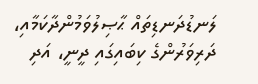ލަނޑުދަނޑިތައް ޙާޞިލުވަމުންދާކަމާއި، ދަރިވަރުންގެ ކިބައިގައި ދީނީ، އަދި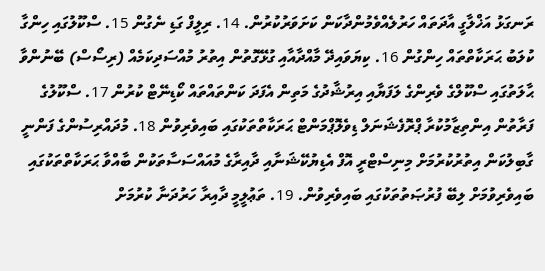ރަނގަޅު އަޚްލާގީ އާދަތައް ހަރުލެއްވެމުންދާކަން ކަށަވަރުކުރުން. 14. ރިލީފް ގަޑި ނެގުން 15. ސްކޫލުގައި ހިންގާ ކުލަބު ޙަރަކާތްތައް ހިންގުން 16. ކިޔަވައިދޭ މާއްދާއާއި ގުޅޭގޮތުން އިތުރު މުއްސަދިކަމެއް (ރިސޯސް) ބޭނުންވާ ޙާލަތުގައި ސްކޫލްގެ ވެރިންގެ ލަފަޔާއި އިރުޝާދުގެ މަތިން އެފަދަ ކަންތައްތައް ކޯޑިނޭޓް ކުރުން 17. ސްކޫލުގެ ފަރާތުން އިންތިޒާމުކުރާ ޕްރޮފެޝަނަލް ޑިވެލޮޕްމަންޓް ޙަރަކާތްތަކުގައި ބައިވެރިވުން 18. މުދައްރިސުންގެ ފަންނީ ގާބިލުކަން އިތުރުކުރުމަށް މިނިސްޓްރީ އޮފް އެޑިޔުކޭޝަނާއި ދާއިރާގެ މުއައްސަސާތަކުން ބާއްވާ ޙަރަކާތްތަކުގައި ބައިވެރިވުމަށް ލިބޭ ފުރުޞަތުތަކުގައި ބައިވެރިވުން. 19. ތަޢުލީމީ ދާއިރާ ހަރުދަނާ ކުރުމަށް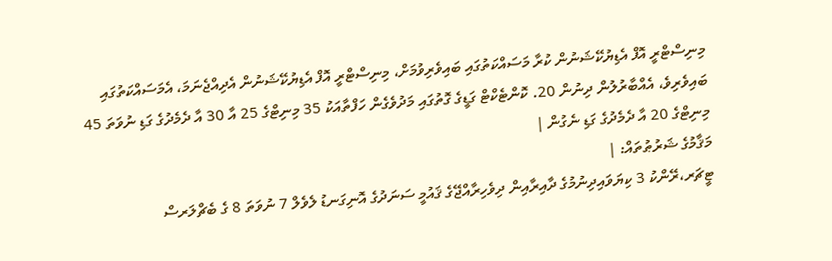މިނިސްޓްރީ އޮފް އެޑިޔުކޭޝަނުން ކުރާ މަސައްކަތުގައި ބައިވެރިވުމަށް، މިނިސްޓްރީ އޮފް އެޑިޔުކޭޝަނުން އެދިއްޖެނަމަ، އެމަސައްކަތުގައި ބައިވެރިވެ، އެއްބާރުލުން ދިނުން 20. ކޮންޓެކްޓް ގަޑީގެ ގޮތުގައި މަދުވެގެން ހަފްތާއަކު 35 މިނިޓްގެ 25 އާ 30 އާ ދެމެދުގެ ގަޑި ނުވަތަ 45 މިނިޓްގެ 20 އާ ދެމެދުގެ ގަޑި ނެގުން |
މަޤާމުގެ ޝަރުޠުތައް: |
ޓީޗަރ،ރޭންކު 3 ކިޔަވައިދިނުމުގެ ދާއިރާއިން ދިވެހިރާއްޖޭގެ ޤައުމީ ސަނަދުގެ އޮނިގަނޑު ލެވެލް 7 ނުވަތަ 8 ގެ ބެޗްލަރސް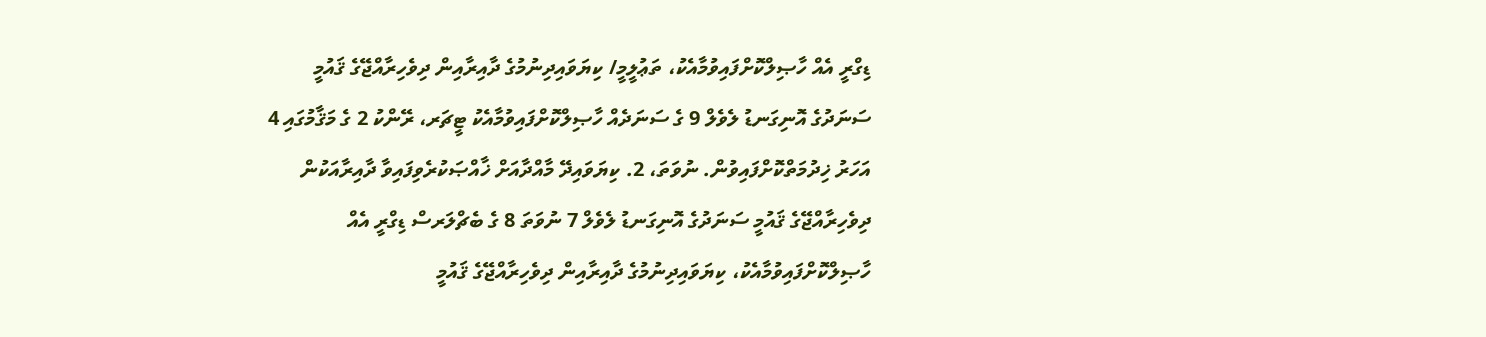ޑިގްރީ އެއް ހާޞިލްކޮށްފައިވުމާއެކު، ތަޢުލީމީ/ ކިޔަވައިދިނުމުގެ ދާއިރާއިން ދިވެހިރާއްޖޭގެ ޤައުމީ ސަނަދުގެ އޮނިގަނޑު ލެވެލް 9 ގެ ސަނަދެއް ހާޞިލްކޮށްފައިވުމާއެކު ޓީޗަރ، ރޭންކު 2 ގެ މަޤާމުގައި 4 އަހަރު ޚިދުމަތްކޮށްފައިވުން. ނުވަތަ، 2. ކިޔަވައިދޭ މާއްދާއަށް ޚާއްޞަކުރެވިފައިވާ ދާއިރާއަކުން ދިވެހިރާއްޖޭގެ ޤައުމީ ސަނަދުގެ އޮނިގަނޑު ލެވެލް 7 ނުވަތަ 8 ގެ ބެޗްލަރސް ޑިގްރީ އެއް ހާޞިލްކޮށްފައިވުމާއެކު، ކިޔަވައިދިނުމުގެ ދާއިރާއިން ދިވެހިރާއްޖޭގެ ޤައުމީ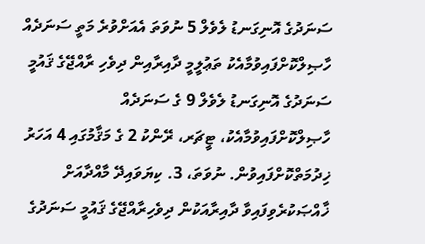ސަނަދުގެ އޮނިގަނޑު ލެވެލް 5 ނުވަތަ އެއަށްވުރެ މަތީ ސަނަދެއް ހާޞިލްކޮށްފައިވުމާއެކު ތަޢުލީމީ ދާއިރާއިން ދިވެހި ރާއްޖޭގެ ޤައުމީ ސަނަދުގެ އޮނިގަނޑު ލެވެލް 9 ގެ ސަނަދެއް ހާޞިލްކޮށްފައިވުމާއެކު، ޓީޗަރ، ރޭންކު 2 ގެ މަޤާމުގައި 4 އަހަރު ޚިދުމަތްކޮށްފައިވުން. ނުވަތަ، 3. ކިޔަވައިދޭ މާއްދާއަށް ޚާއްޞަކުރެވިފައިވާ ދާއިރާއަކުން ދިވެހިރާއްޖޭގެ ޤައުމީ ސަނަދުގެ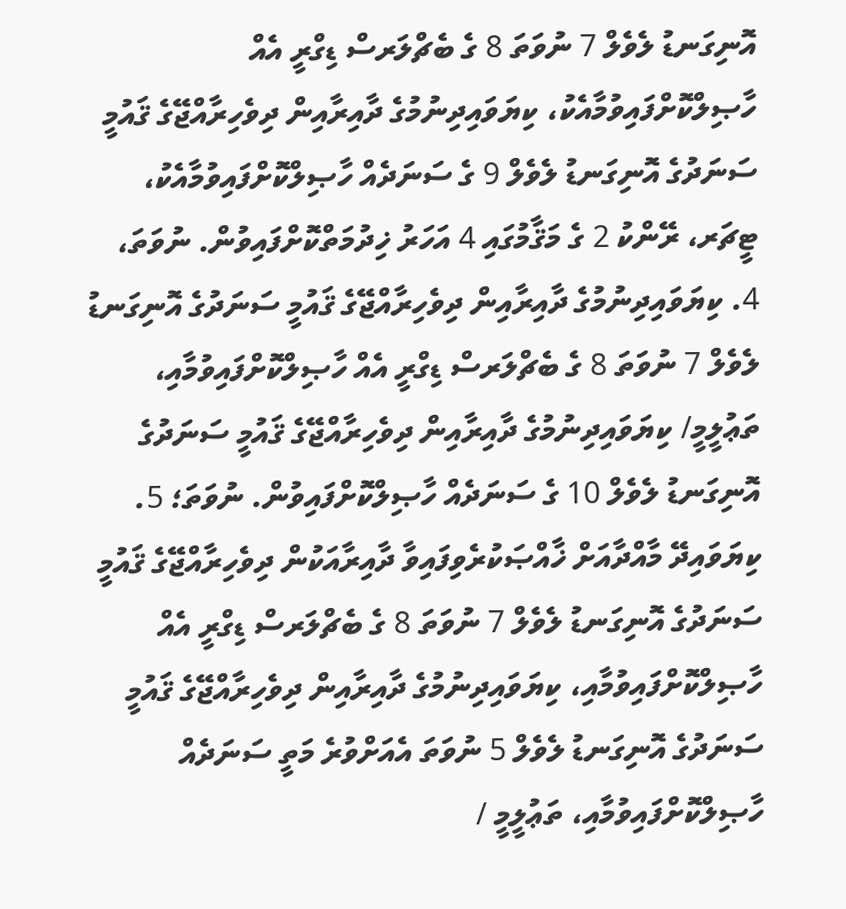އޮނިގަނޑު ލެވެލް 7 ނުވަތަ 8 ގެ ބެޗްލަރސް ޑިގްރީ އެއް ހާޞިލްކޮށްފައިވުމާއެކު، ކިޔަވައިދިނުމުގެ ދާއިރާއިން ދިވެހިރާއްޖޭގެ ޤައުމީ ސަނަދުގެ އޮނިގަނޑު ލެވެލް 9 ގެ ސަނަދެއް ހާޞިލްކޮށްފައިވުމާއެކު، ޓީޗަރ، ރޭންކު 2 ގެ މަޤާމުގައި 4 އަހަރު ޚިދުމަތްކޮށްފައިވުން. ނުވަތަ، 4. ކިޔަވައިދިނުމުގެ ދާއިރާއިން ދިވެހިރާއްޖޭގެ ޤައުމީ ސަނަދުގެ އޮނިގަނޑު ލެވެލް 7 ނުވަތަ 8 ގެ ބެޗްލަރސް ޑިގްރީ އެއް ހާޞިލްކޮށްފައިވުމާއި، ތަޢުލީމީ/ ކިޔަވައިދިނުމުގެ ދާއިރާއިން ދިވެހިރާއްޖޭގެ ޤައުމީ ސަނަދުގެ އޮނިގަނޑު ލެވެލް 10 ގެ ސަނަދެއް ހާޞިލްކޮށްފައިވުން. ނުވަތަ؛ 5. ކިޔަވައިދޭ މާއްދާއަށް ޚާއްޞަކުރެވިފައިވާ ދާއިރާއަކުން ދިވެހިރާއްޖޭގެ ޤައުމީ ސަނަދުގެ އޮނިގަނޑު ލެވެލް 7 ނުވަތަ 8 ގެ ބެޗްލަރސް ޑިގްރީ އެއް ހާޞިލްކޮށްފައިވުމާއި، ކިޔަވައިދިނުމުގެ ދާއިރާއިން ދިވެހިރާއްޖޭގެ ޤައުމީ ސަނަދުގެ އޮނިގަނޑު ލެވެލް 5 ނުވަތަ އެއަށްވުރެ މަތީ ސަނަދެއް ހާޞިލްކޮށްފައިވުމާއި، ތަޢުލީމީ /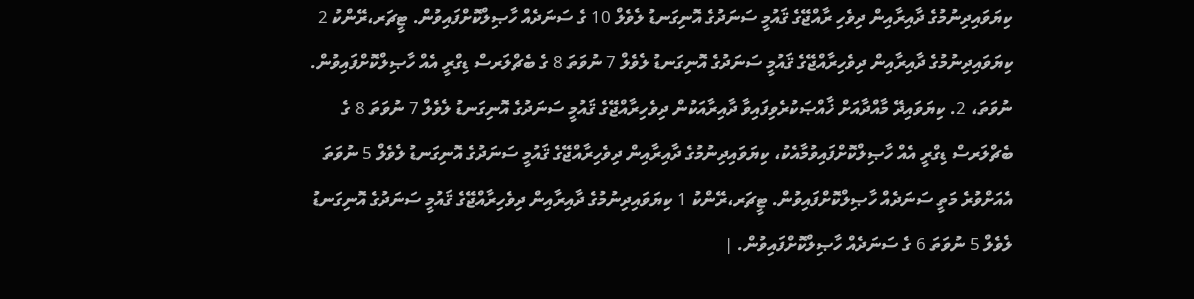ކިޔަވައިދިނުމުގެ ދާއިރާއިން ދިވެހި ރާއްޖޭގެ ޤައުމީ ސަނަދުގެ އޮނިގަނޑު ލެވެލް 10 ގެ ސަނަދެއް ހާޞިލްކޮށްފައިވުން. ޓީޗަރ،ރޭންކު 2 ކިޔަވައިދިނުމުގެ ދާއިރާއިން ދިވެހިރާއްޖޭގެ ޤައުމީ ސަނަދުގެ އޮނިގަނޑު ލެވެލް 7 ނުވަތަ 8 ގެ ބެޗްލަރސް ޑިގްރީ އެއް ހާޞިލްކޮށްފައިވުން. ނުވަތަ، 2. ކިޔަވައިދޭ މާއްދާއަށް ޚާއްޞަކުރެވިފައިވާ ދާއިރާއަކުން ދިވެހިރާއްޖޭގެ ޤައުމީ ސަނަދުގެ އޮނިގަނޑު ލެވެލް 7 ނުވަތަ 8 ގެ ބެޗްލަރސް ޑިގްރީ އެއް ހާޞިލްކޮށްފައިވުމާއެކު، ކިޔަވައިދިނުމުގެ ދާއިރާއިން ދިވެހިރާއްޖޭގެ ޤައުމީ ސަނަދުގެ އޮނިގަނޑު ލެވެލް 5 ނުވަތަ އެއަށްވުރެ މަތީ ސަނަދެއް ހާޞިލްކޮށްފައިވުން. ޓީޗަރ،ރޭންކު 1 ކިޔަވައިދިނުމުގެ ދާއިރާއިން ދިވެހިރާއްޖޭގެ ޤައުމީ ސަނަދުގެ އޮނިގަނޑު ލެވެލް 5 ނުވަތަ 6 ގެ ސަނަދެއް ހާޞިލްކޮށްފައިވުން. |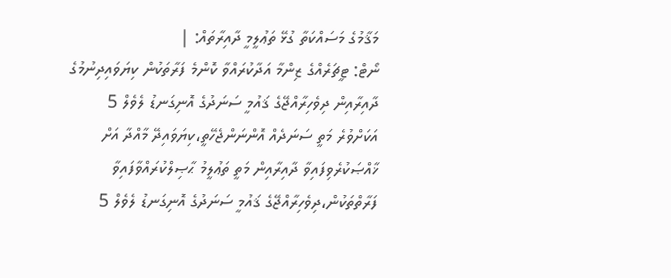މަޤާމުގެ މަސައްކަތާ ގުޅޭ ތަޢުލީމީ ދާއިރާތައް: |
ނޯޓް: ޓީޗަރެއްގެ ޒިންމާ އަދާކުރައްވާ ކޮންމެ ފަރާތަކުން ކިޔަވައިދިނުމުގެ ދާއިރާއިން ދިވެހިރާއްޖޭގެ ޤައުމީ ސަނަދުގެ އޮނިގަނޑު ލެވެލް 5 އަކަށްވުރެ މަތީ ސަނަދެއް އޮންނަންޖެހޭތީ،ކިޔަވައިދޭ މާއްދާ އަށް ޚާއްޞަކުރެވިފައިވާ ދާއިރާއިން މަތީ ތަޢުލީމު ޙާޞިލްކުރައްވާފައިވާ ފަރާތްތަކުން،ދިވެހިރާއްޖޭގެ ޤައުމީ ސަނަދުގެ އޮނިގަނޑު ލެވެލް 5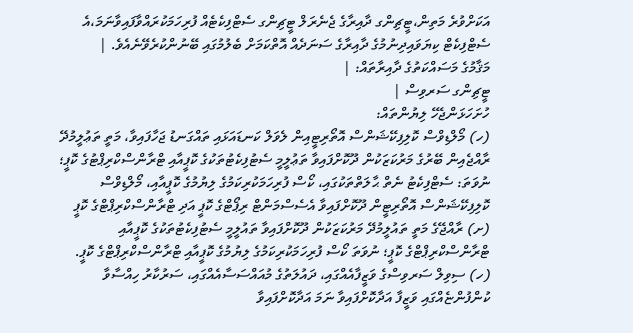އަކަށްވުރެ މަތިން،ޓީޗިންގ ދާއިރާގެ ޖެނެރަލް ޓީޗިންގ ސެޓްފިކެޓެއް ފުރިހަމަކުރައްވާފައިވާނަމަ،އެ ސެޓްފިކެޓް ކިޔަވައިދިނުމުގެ ދާއިރާގެ ސަނަދެއް އޮތްކަމަށް ބެލުމުގައި ބޭނުންކުރެވޭނެއެވެ. |
މަޤާމުގެ މަސައްކަތުގެ ދާއިރާތައް: |
ޓީޗިންގ ސަރވިސް |
ހުށަހަޅަންޖެހޭ ލިޔުންތައް:
(ހ) މޯލްޑިވްސް ކޮލިފިކޭޝަންސް އޮތޯރިޓީއިން ލެވަލް ކަނޑައަޅައި ތައްގަނޑު ޖަހާފައިވާ، މަތީ ތަޢުލީމުދޭ ރާއްޖެއިން ބޭރުގެ މަރުކަޒަކުން ދޫކޮށްފައިވާ ތަޢުލީމީ ސެޓުފިކެޓުތަކުގެ ކޮޕީއާއި ޓްރާންސްކްރިޕްޓުގެ ކޮޕީ؛ ނުވަތަ: ސެޓްފިކެޓު ނެތް ޙާލަތްތަކުގައި، ކޯސް ފުރިހަމަކުރިކަމުގެ ލިޔުމުގެ ކޮޕީއާއި، މޯލްޑިވްސް ކޮލިފިކޭޝަންސް އޮތޯރިޓީން ދޫކޮށްފައިވާ އެސެސްމަންޓް ރިޕޯޓްގެ ކޮޕީ އަދި ޓްރާންސްކްރިޕްޓްގެ ކޮޕީ (ށ) ރާއްޖޭގެ މަތީ ތައުލީމުދޭ މަރުކަޒަކުން ދޫކޮށްފައިވާ ތައުލީމީ ސެޓުފިކެޓުތަކުގެ ކޮޕީއާއި ޓްރާންސްކްރިޕްޓްގެ ކޮޕީ؛ ނުވަތަ ކޯސް ފުރިހަމަކުރިކަމުގެ ލިޔުމުގެ ކޮޕީއާއި ޓްރާންސްކްރިޕްޓްގެ ކޮޕީ.
(ހ) ސިވިލް ސަރވިސްގެ ވަޒީފާއެއްގައި، ދައުލަތުގެ މުއައްސަސާއެއްގައި، ސަރުކާރު ހިއްސާވާ ކުންފުންޏެއްގައި ވަޒީފާ އަދާކޮށްފައިވާ ނަމަ އަދާކޮށްފައިވާ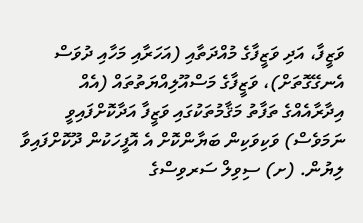ވަޒީފާ، އަދި ވަޒީފާގެ މުއްދަތާއި (އަހަރާއި މަހާއި ދުވަސް އެނގޭގޮތަށް)، ވަޒީފާގެ މަސްއޫލިއްޔަތުތައް (އެއް އިދާރާއެއްގެ ތަފާތު މަޤާމުތަކުގައި ވަޒީފާ އަދާކޮށްފައިވީ ނަމަވެސް) ވަކިވަކިން ބަޔާންކޮށް އެ އޮފީހަކުން ދޫކޮށްފައިވާ ލިޔުން. (ށ) ސިވިލް ސަރވިސްގެ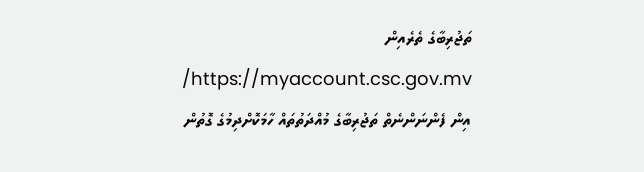ތަޖުރިބާގެ ތެރެއިން https://myaccount.csc.gov.mv/ އިން ފެންނަންނެތް ތަޖުރިބާގެ މުއްދަތުތައް ހާމަކޮށްދިމުގެ ގޮތުން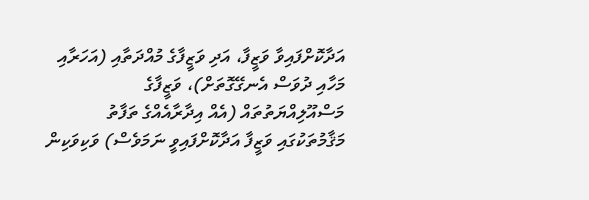އަދާކޮށްފައިވާ ވަޒީފާ، އަދި ވަޒީފާގެ މުއްދަތާއި (އަހަރާއި މަހާއި ދުވަސް އެނގޭގޮތަށް)، ވަޒީފާގެ މަސްއޫލިއްޔަތުތައް (އެއް އިދާރާއެއްގެ ތަފާތު މަޤާމުތަކުގައި ވަޒީފާ އަދާކޮށްފައިވީ ނަމަވެސް) ވަކިވަކިން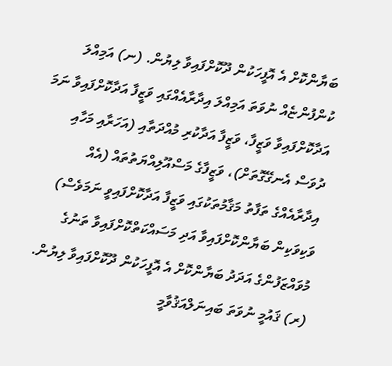ބަޔާންކޮށް އެ އޮފީހަކުން ދޫކޮށްފައިވާ ލިޔުން. (ނ) އަމިއްލަ ކުންފުންޏެއް ނުވަތަ އަމިއްލަ އިދާރާއެއްގައި ވަޒީފާ އަދާކޮށްފައިވާ ނަމަ އަދާކޮށްފައިވާ ވަޒީފާ، ވަޒީފާ އަދާކުރި މުއްދަތާއި (އަހަރާއި މަހާއި ދުވަސް އެނގޭގޮތަށް)، ވަޒީފާގެ މަސްއޫލިއްޔަތުތައް (އެއް އިދާރާއެއްގެ ތަފާތު މަޤާމުތަކުގައި ވަޒީފާ އަދާކޮށްފައިވީ ނަމަވެސް) ވަކިވަކިން ބަޔާންކޮށްފައިވާ އަދި މަސައްކަތްކޮށްފައިވާ ތަނުގެ މުވައްޒަފުންގެ އަދަދު ބަޔާންކޮށް އެ އޮފީހަކުން ދޫކޮށްފައިވާ ލިޔުން. (ރ) ޤައުމީ ނުވަތަ ބައިނަލްއަޤުވާމީ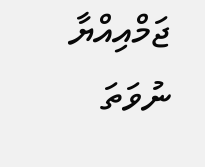ޖަމްއިއްޔާ ނުވަތަ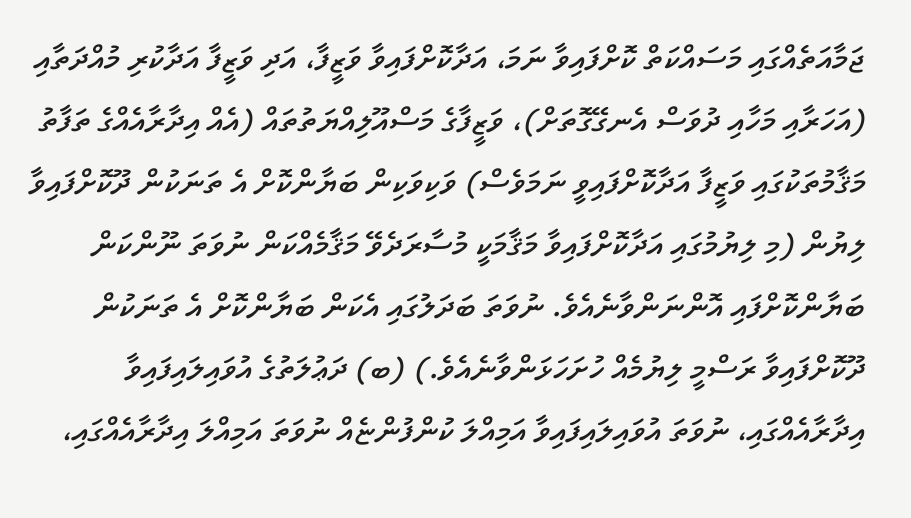ޖަމާއަތެއްގައި މަސައްކަތް ކޮށްފައިވާ ނަމަ، އަދާކޮށްފައިވާ ވަޒީފާ، އަދި ވަޒީފާ އަދާކުރި މުއްދަތާއި (އަހަރާއި މަހާއި ދުވަސް އެނގޭގޮތަށް)، ވަޒީފާގެ މަސްއޫލިއްޔަތުތައް (އެއް އިދާރާއެއްގެ ތަފާތު މަޤާމުތަކުގައި ވަޒީފާ އަދާކޮށްފައިވީ ނަމަވެސް) ވަކިވަކިން ބަޔާންކޮށް އެ ތަނަކުން ދޫކޮށްފައިވާ ލިޔުން (މި ލިޔުމުގައި އަދާކޮށްފައިވާ މަޤާމަކީ މުސާރަދެވޭ މަޤާމެއްކަން ނުވަތަ ނޫންކަން ބަޔާންކޮށްފައި އޮންނަންވާނެއެވެ. ނުވަތަ ބަދަލުގައި އެކަން ބަޔާންކޮށް އެ ތަނަކުން ދޫކޮށްފައިވާ ރަސްމީ ލިޔުމެއް ހުށަހަޅަންވާނެއެވެ.) (ބ) ދަޢުލަތުގެ އުވައިލައިފައިވާ އިދާރާއެއްގައި، ނުވަތަ އުވައިލައިފައިވާ އަމިއްލަ ކުންފުންޏެއް ނުވަތަ އަމިއްލަ އިދާރާއެއްގައި،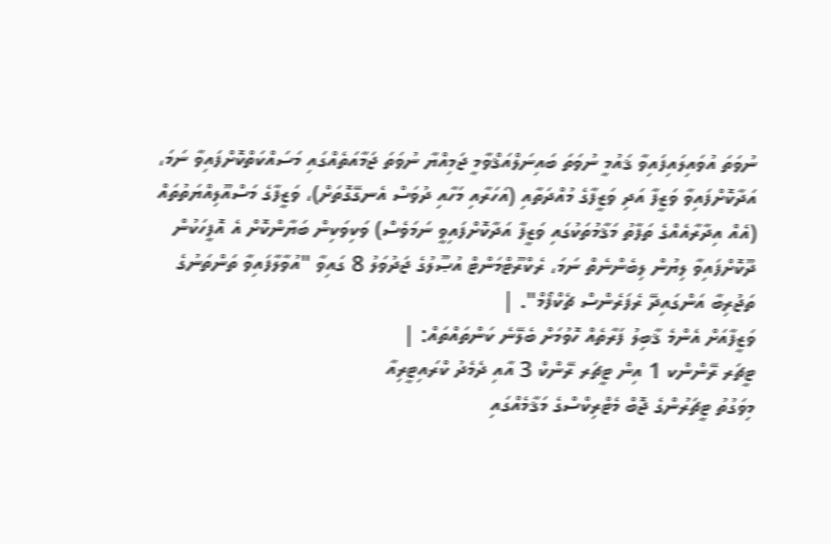ނުވަތަ އުވައިލައިފައިވާ ޤައުމީ ނުވަތަ ބައިނަލްއަޤްވާމީ ޖަމިއްޔާ ނުވަތަ ޖަމާއަތެއްގައި މަސައްކަތްކޮށްފައިވާ ނަމަ، އަދާކޮށްފައިވާ ވަޒީފާ އަދި ވަޒީފާގެ މުއްދަތާއި (އަހަރާއި މަހާއި ދުވަސް އެނގޭގޮތަށް)، ވަޒީފާގެ މަސްއޫލިއްޔަތުތައް (އެއް އިދާރާއެއްގެ ތަފާތު މަޤާމުތަކުގައި ވަޒީފާ އަދާކޮށްފައިވީ ނަމަވެސް) ވަކިވަކިން ބަޔާންކޮށް އެ އޮފީހަކުން ދޫކޮށްފައިވާ ލިޔުން ލިބެންނެތް ނަމަ، ރެކްރޫޓްމަންޓް އުޞޫލުގެ ޖަދުވަލު 8 ގައިވާ "އުވާލާފައިވާ ތަންތަނުގެ ތަޖުރިބާ އަންގައިދޭ ރެފަރެންސް ޗެކްފޯމް". |
ވަޒީފާއަށް އެންމެ ޤާބިލު ފަރާތެއް ހޮވުމަށް ބެލޭނެ ކަންތައްތައް: |
ޓީޗަރ ރޭންންކ 1 އިން ޓީޗަރ ރޭންކް 3 އާއި ދެމެދު ކްރައިޓީރިއާ
މިވަގުތު ޓީޗަރުންގެ ޖޮބް މެޓްރިކްސްގެ މަޤާމެއްގައި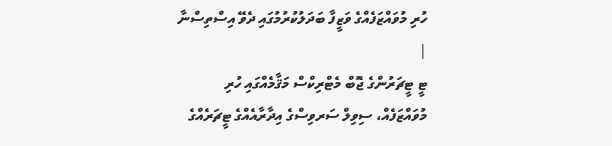ހުރި މުވައްޒަފެއްގެ ވަޒީފާ ބަދަލުކުރުމުގައި ދެވޭ އިސްތިސްނާ |
ޓީ ޓީޗަރުންގެ ޖޮބް މެޓްރިކްސް މަޤާމެއްގައި ހުރި މުވައްޒަފެއް، ސިވިލް ސަރވިސްގެ އިދާރާއެއްގެ ޓީޗަރެއްގެ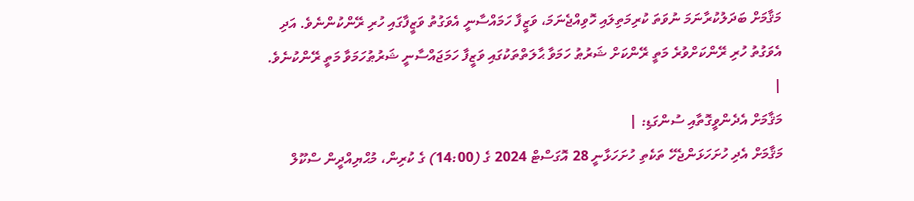މަޤާމަށް ބަދަލުކުރާނަމަ ނުވަތަ ކުރިމަތިލައި ހޮވިއްޖެނަމަ، ވަޒީފާ ހަމައްސާނީ އެވަގުތު ވަޒީފާގައި ހުރި ރޭންކުންނެވެ. އަދި އެވަގުތު ހުރި ރޭންކަށްވުރެ މަތީ ރޭންކަށް ޝަރުޠު ހަމަވާ ޙާލަތްތަކުގައި ވަޒީފާ ހަމަޖައްސާނީ ޝަރުޠުހަމަވާ މަތީ ރޭންކުނެވެ. |
މަޤާމަށް އެދެންވީގޮތާއި ސުންގަޑި: |
މަޤާމަށް އެދި ހުށަހަޅަންޖެހޭ ތަކެތި ހުށަހަޅާނީ 28 އޮގަސްޓް 2024 ގެ (14:00) ގެ ކުރިން، މުޙްޔިއްދީން ސްކޫލް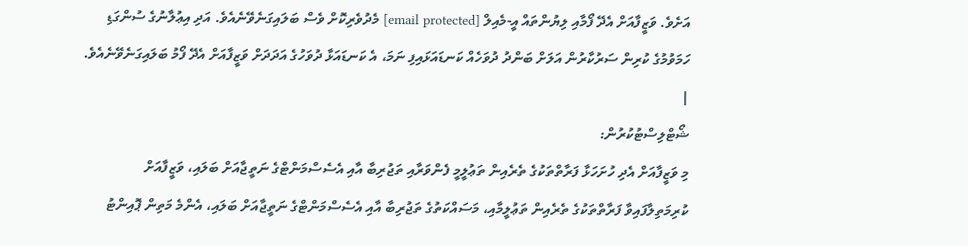އަށެވެ. ވަޒީފާއަށް އެދޭ ފޯމާއި ލިޔުންތައް އީ-މެއިލް [email protected] މެދުވެރިކޮށް ވެސް ބަލައިގަނެވޭނެއެވެ. އަދި އިޢުލާނުގެ ސުންގަޑި ހަމަވުމުގެ ކުރިން ސަރުކާރުން އަލަށް ބަންދު ދުވަހެއް ކަނޑައަޅައިފި ނަމަ، އެ ކަނޑައަޅާ ދުވަހުގެ އަދަދަށް ވަޒީފާއަށް އެދޭ ފޯމު ބަލައިގަނެވޭނެއެވެ. |
ޝޯޓްލިސްޓުކުރުން:
މި ވަޒީފާއަށް އެދި ހުށަހަޅާ ފަރާތްތަކުގެ ތެރެއިން ތަޢުލީމީ ފެންވަރާއި ތަޖުރިބާ އާއި އެސެސްމަންޓްގެ ނަތީޖާއަށް ބަލައި، ވަޒީފާއަށް ކުރިމަތިލާފައިވާ ފަރާތްތަކުގެ ތެރެއިން ތަޢުލީމާއި، މަސައްކަތުގެ ތަޖުރިބާ އާއި އެސެސްމަންޓްގެ ނަތީޖާއަށް ބަލައި، އެންމެ މަތިން ޕޮއިންޓު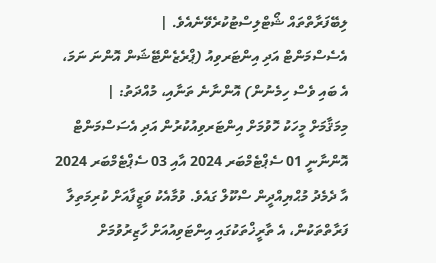ލިބޭފަރާތްތައް ޝޯޓްލިސްޓުކުރެވޭނެއެވެ. |
އެސެސްމަންޓް އަދި އިންޓަރވިއު (ޕްރެޒެންޓޭޝަން އޮންނަ ނަމަ، އެ ބައި ވެސް ހިމެނުން) އޮންނާނެ ތަނާއި، މުއްދަތު: |
މިމަޤާމަށް މީހަކު ހޮވުމަށް އިންޓަރވިއުކުރުން އަދި އެސަސްމަންޓް އޮންނާނީ 01 ސެޕްޓެމްބަރ 2024 އާއި 03 ސެޕްޓެމްބަރ 2024 އާ ދެމެދު މުޙްޔިއްދީން ސްކޫލް ގައެވެ. ވުމާއެކު ވަޒީފާއަށް ކުރިމަތިލާ ފަރާތްތަކުން، އެ ތާރީޚްތަކުގައި އިންޓަވިއުއަށް ހާޒިރުވުމަށް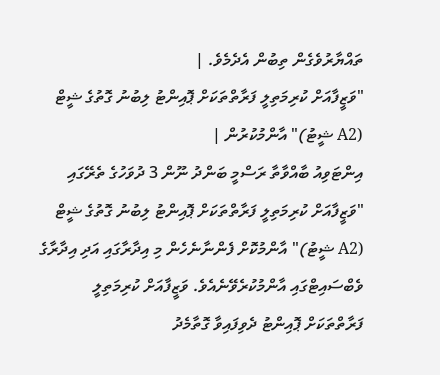ތައްޔާރުވެގެން ތިބުން އެދެމެވެ. |
"ވަޒީފާއަށް ކުރިމަތިލީ ފަރާތްތަކަށް ޕޮއިންޓު ލިބުނު ގޮތުގެ ޝީޓް (A2 ޝީޓު)" އާންމުކުރުން |
އިންޓަވިއު ބާއްވާތާ ރަސްމީ ބަންދު ނޫން 3 ދުވަހުގެ ތެރޭގައި "ވަޒީފާއަށް ކުރިމަތިލީ ފަރާތްތަކަށް ޕޮއިންޓު ލިބުނު ގޮތުގެ ޝީޓް (A2 ޝީޓު)" އާންމުކޮށް ފެންނާނެހެން މި އިދާރާގައި އަދި އިދާރާގެ ވެބްސައިޓްގައި އާންމުކުރެވޭނެއެވެ. ވަޒީފާއަށް ކުރިމަތިލީ ފަރާތްތަކަށް ޕޮއިންޓު ދެވިފައިވާ ގޮތާމެދު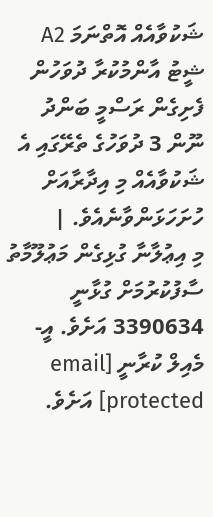ޝަކުވާއެއް އޮތްނަމަ A2 ޝީޓު އާންމުކުރާ ދުވަހުން ފެށިގެން ރަސްމީ ބަންދު ނޫން 3 ދުވަހުގެ ތެރޭގައި އެ ޝަކުވާއެއް މި އިދާރާއަށް ހުށަހަޅަންވާނެއެވެ. |
މި އިޢުލާނާ ގުޅިގެން މަޢުލޫމާތު ސާފުކުރުމަށް ގުޅާނީ 3390634 އަށެވެ. އީ-މެއިލް ކުރާނީ [email protected] އަށެވެ.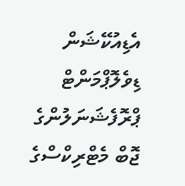އެޑިއުކޭޝަން ޑިވެލޮޕްމަންޓް ޕްރޮފެޝަނަލުންގެ ޖޮބް މެޓްރިކްސްގެ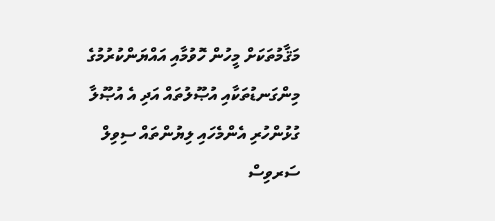މަޤާމުތަކަށް މީހުން ހޮވުމާއި އައްޔަންކުރުމުގެ މިންގަނޑުތަކާއި އުޞޫލުތައް އަދި އެ އުޞޫލާ ގުޅުންހުރި އެންމެހައި ލިޔުންތައް ސިވިލް ސަރވިސް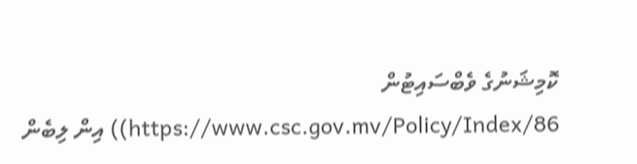ކޮމިޝަނުގެ ވެބްސައިޓުން https://www.csc.gov.mv/Policy/Index/86)) އިން ލިބެން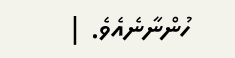ހުންނާނެއެވެ. |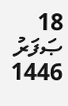18 ޞަފަރު 1446